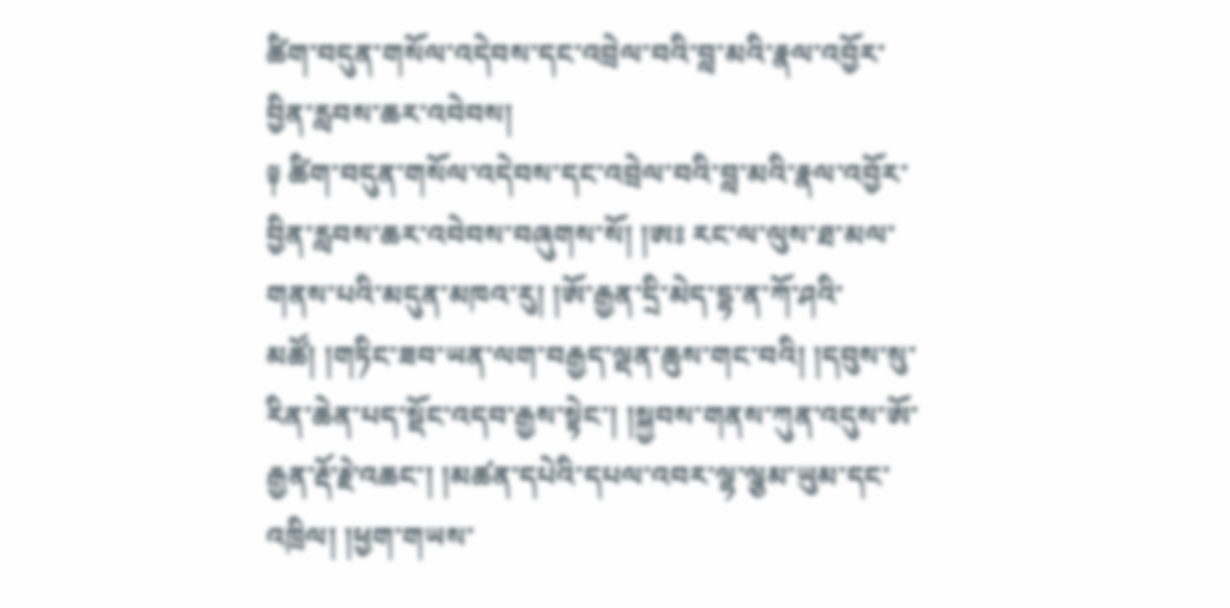ཚིག་བདུན་གསོལ་འདེབས་དང་འབྲེལ་བའི་བླ་མའི་རྣལ་འབྱོར་བྱིན་རླབས་ཆར་འབེབས།
༈ ཚིག་བདུན་གསོལ་འདེབས་དང་འབྲེལ་བའི་བླ་མའི་རྣལ་འབྱོར་བྱིན་རླབས་ཆར་འབེབས་བཞུགས་སོ། །ཨཿ རང་ལ་ལུས་ཐ་མལ་གནས་པའི་མདུན་མཁའ་རུ། །ཨོ་རྒྱན་དྲི་མེད་དྷ་ན་ཀོ་ཤའི་མཚོ། །གཏིང་ཟབ་ཡན་ལག་བརྒྱད་ལྡན་ཆུས་གང་བའི། །དབུས་སུ་རིན་ཆེན་པད་སྡོང་འདབ་རྒྱས་སྟེང་། །སྐྱབས་གནས་ཀུན་འདུས་ཨོ་རྒྱན་རྡོ་རྗེ་འཆང་། །མཚན་དཔེའི་དཔལ་འབར་ལྷ་ལྕམ་ཡུམ་དང་འཁྲིལ། །ཕྱག་གཡས་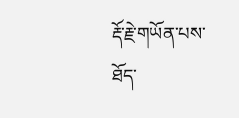རྡོ་རྗེ་གཡོན་པས་ཐོད་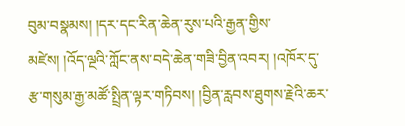བུམ་བསྣམས། །དར་དང་རིན་ཆེན་རུས་པའི་རྒྱན་གྱིས་མཛེས། །འོད་ལྔའི་ཀློང་ནས་བདེ་ཆེན་གཟི་བྱིན་འབར། །འཁོར་དུ་རྩ་གསུམ་རྒྱ་མཚོ་སྤྲིན་ལྟར་གཏིབས། །བྱིན་རླབས་ཐུགས་རྗེའི་ཆར་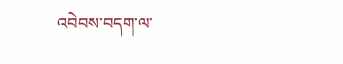འབེབས་བདག་ལ་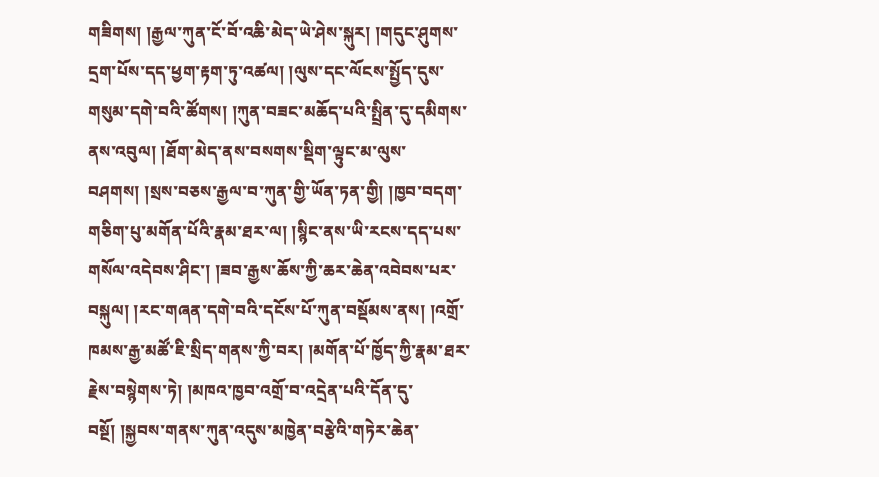གཟིགས། །རྒྱལ་ཀུན་ངོ་བོ་འཆི་མེད་ཡེ་ཤེས་སྐུར། །གདུང་ཤུགས་དྲག་པོས་དད་ཕྱག་རྟག་ཏུ་འཚལ། །ལུས་དང་ལོངས་སྤྱོད་དུས་གསུམ་དགེ་བའི་ཚོགས། །ཀུན་བཟང་མཆོད་པའི་སྤྲིན་དུ་དམིགས་ནས་འབུལ། །ཐོག་མེད་ནས་བསགས་སྡིག་ལྟུང་མ་ལུས་བཤགས། །སྲས་བཅས་རྒྱལ་བ་ཀུན་གྱི་ཡོན་ཏན་གྱི། །ཁྱབ་བདག་གཅིག་པུ་མགོན་པོའི་རྣམ་ཐར་ལ། །སྙིང་ནས་ཡི་རངས་དད་པས་གསོལ་འདེབས་ཤིང་། །ཟབ་རྒྱས་ཆོས་ཀྱི་ཆར་ཆེན་འབེབས་པར་བསྐུལ། །རང་གཞན་དགེ་བའི་དངོས་པོ་ཀུན་བསྡོམས་ནས། །འགྲོ་ཁམས་རྒྱ་མཚོ་ཇི་སྲིད་གནས་ཀྱི་བར། །མགོན་པོ་ཁྱོད་ཀྱི་རྣམ་ཐར་རྗེས་བསྙེགས་ཏེ། །མཁའ་ཁྱབ་འགྲོ་བ་འདྲེན་པའི་དོན་དུ་བསྔོ། །སྐྱབས་གནས་ཀུན་འདུས་མཁྱེན་བརྩེའི་གཏེར་ཆེན་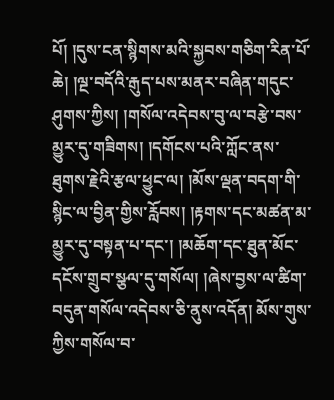པོ། །དུས་ངན་སྙིགས་མའི་སྐྱབས་གཅིག་རིན་པོ་ཆེ། །ལྔ་བདོའི་རྒུད་པས་མནར་བཞིན་གདུང་ཤུགས་ཀྱིས། །གསོལ་འདེབས་བུ་ལ་བརྩེ་བས་མྱུར་དུ་གཟིགས། །དགོངས་པའི་ཀློང་ནས་ཐུགས་རྗེའི་རྩལ་ཕྱུང་ལ། །མོས་ལྡན་བདག་གི་སྙིང་ལ་བྱིན་གྱིས་རློབས། །རྟགས་དང་མཚན་མ་མྱུར་དུ་བསྟན་པ་དང་། །མཆོག་དང་ཐུན་མོང་དངོས་གྲུབ་སྩལ་དུ་གསོལ། །ཞེས་བྱས་ལ་ཚིག་བདུན་གསོལ་འདེབས་ཅི་ནུས་འདོན། མོས་གུས་ཀྱིས་གསོལ་བ་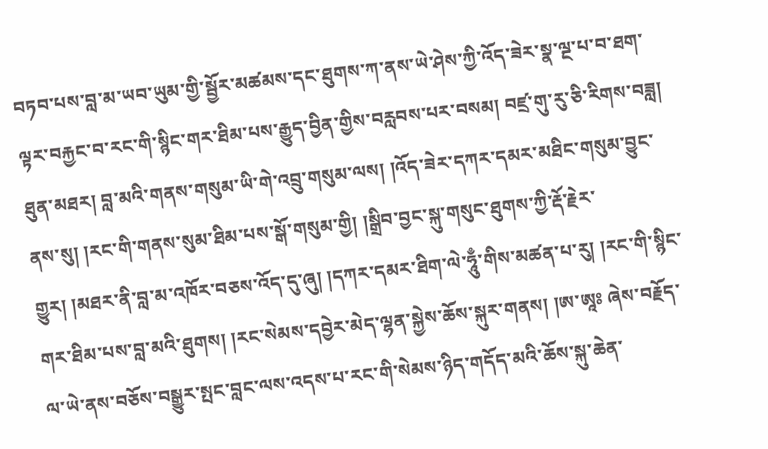བཏབ་པས་བླ་མ་ཡབ་ཡུམ་གྱི་སྦྱོར་མཚམས་དང་ཐུགས་ཀ་ནས་ཡེ་ཤེས་ཀྱི་འོད་ཟེར་སྣ་ལྔ་པ་བ་ཐག་ལྟར་བརྐྱང་བ་རང་གི་སྙིང་གར་ཐིམ་པས་རྒྱུད་བྱིན་གྱིས་བརླབས་པར་བསམ། བཛྲ་གུ་རུ་ཅི་རིགས་བཟླ། ཐུན་མཐར། བླ་མའི་གནས་གསུམ་ཡི་གེ་འབྲུ་གསུམ་ལས། །འོད་ཟེར་དཀར་དམར་མཐིང་གསུམ་བྱུང་ནས་སུ། །རང་གི་གནས་སུམ་ཐིམ་པས་སྒོ་གསུམ་གྱི། །སྒྲིབ་བྱང་སྐུ་གསུང་ཐུགས་ཀྱི་རྡོ་རྗེར་གྱུར། །མཐར་ནི་བླ་མ་འཁོར་བཅས་འོད་དུ་ཞུ། །དཀར་དམར་ཐིག་ལེ་ཧཱུྃ་གིས་མཚན་པ་རུ། །རང་གི་སྙིང་གར་ཐིམ་པས་བླ་མའི་ཐུགས། །རང་སེམས་དབྱེར་མེད་ལྷན་སྐྱེས་ཆོས་སྐུར་གནས། །ཨ་ཨཱཿ ཞེས་བརྗོད་ལ་ཡེ་ནས་བཅོས་བསྒྱུར་སྤང་བླང་ལས་འདས་པ་རང་གི་སེམས་ཉིད་གདོད་མའི་ཆོས་སྐུ་ཆེན་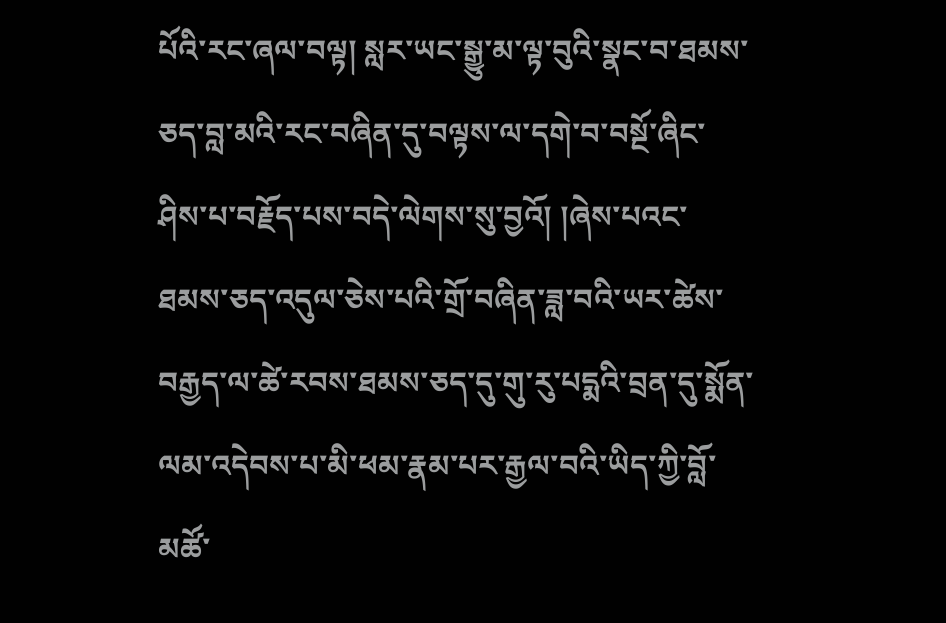པོའི་རང་ཞལ་བལྟ། སླར་ཡང་སྒྱུ་མ་ལྟ་བུའི་སྣང་བ་ཐམས་ཅད་བླ་མའི་རང་བཞིན་དུ་བལྟས་ལ་དགེ་བ་བསྔོ་ཞིང་ཤིས་པ་བརྗོད་པས་བདེ་ལེགས་སུ་བྱའོ། །ཞེས་པའང་ཐམས་ཅད་འདུལ་ཅེས་པའི་གྲོ་བཞིན་ཟླ་བའི་ཡར་ཚེས་བརྒྱད་ལ་ཚེ་རབས་ཐམས་ཅད་དུ་གུ་རུ་པདྨའི་བྲན་དུ་སྨོན་ལམ་འདེབས་པ་མི་ཕམ་རྣམ་པར་རྒྱལ་བའི་ཡིད་ཀྱི་བློ་མཚོ་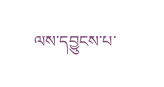ལས་དབྱུངས་པ་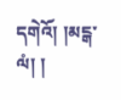དགེའོ། །མངྒ་ལཾ། །